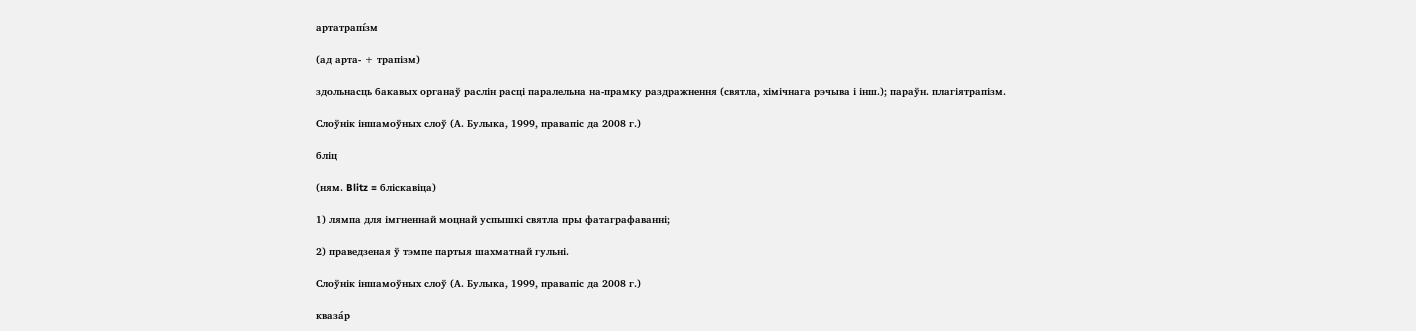артатрапі́зм

(ад арта- + трапізм)

здольнасць бакавых органаў раслін расці паралельна на-прамку раздражнення (святла, хімічнага рэчыва і інш.); параўн. плагіятрапізм.

Слоўнік іншамоўных слоў (А. Булыка, 1999, правапіс да 2008 г.)

бліц

(ням. Blitz = бліскавіца)

1) лямпа для імгненнай моцнай успышкі святла пры фатаграфаванні;

2) праведзеная ў тэмпе партыя шахматнай гульні.

Слоўнік іншамоўных слоў (А. Булыка, 1999, правапіс да 2008 г.)

кваза́р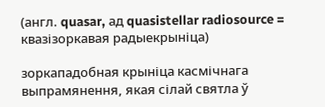(англ. quasar, ад quasistellar radiosource = квазізоркавая радыекрыніца)

зоркападобная крыніца касмічнага выпрамянення, якая сілай святла ў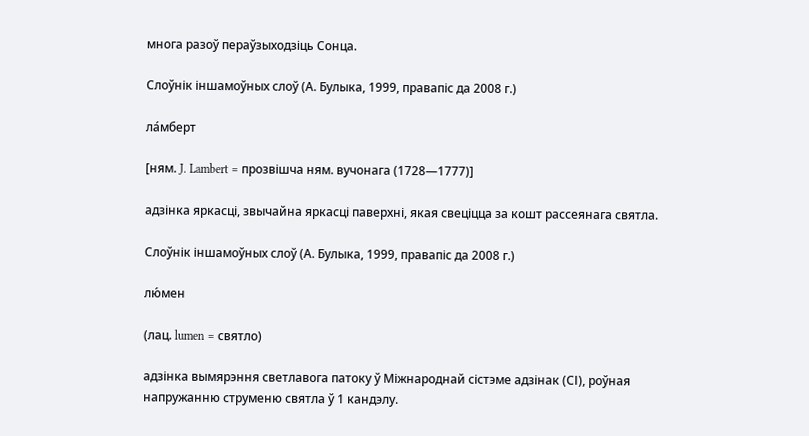многа разоў пераўзыходзіць Сонца.

Слоўнік іншамоўных слоў (А. Булыка, 1999, правапіс да 2008 г.)

ла́мберт

[ням. J. Lambert = прозвішча ням. вучонага (1728—1777)]

адзінка яркасці, звычайна яркасці паверхні, якая свеціцца за кошт рассеянага святла.

Слоўнік іншамоўных слоў (А. Булыка, 1999, правапіс да 2008 г.)

лю́мен

(лац. lumen = святло)

адзінка вымярэння светлавога патоку ў Міжнароднай сістэме адзінак (СІ), роўная напружанню струменю святла ў 1 кандэлу.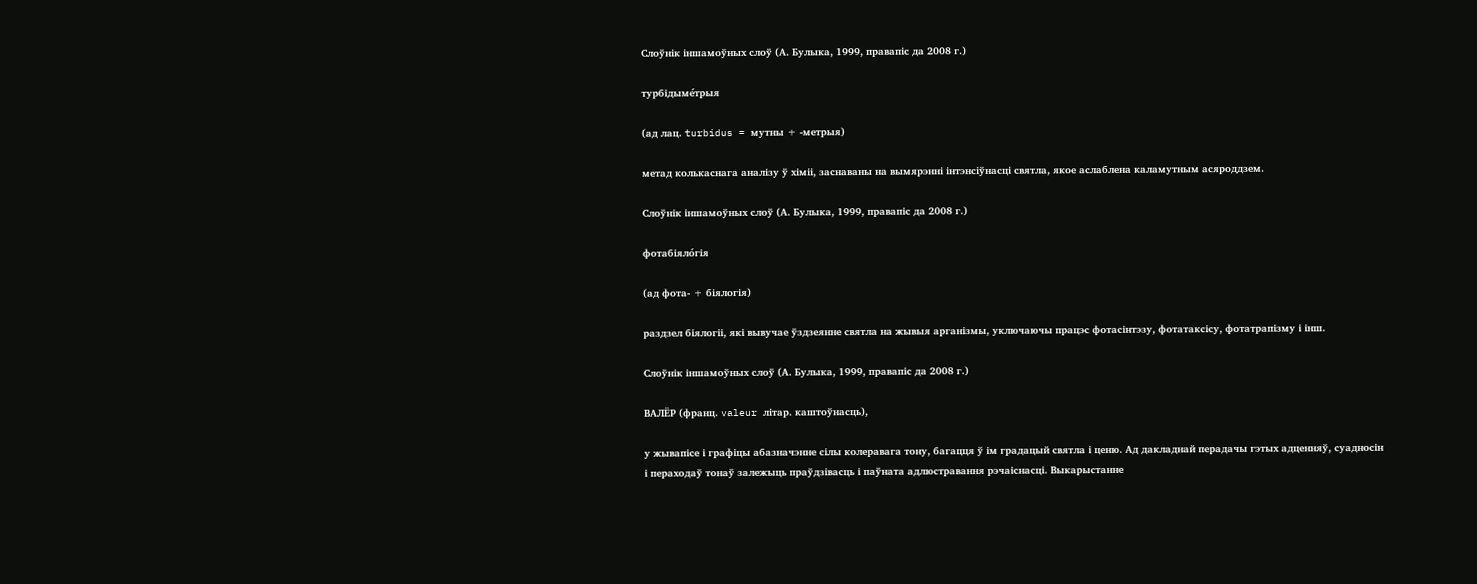Слоўнік іншамоўных слоў (А. Булыка, 1999, правапіс да 2008 г.)

турбідыме́трыя

(ад лац. turbidus = мутны + -метрыя)

метад колькаснага аналізу ў хіміі, заснаваны на вымярэнні інтэнсіўнасці святла, якое аслаблена каламутным асяроддзем.

Слоўнік іншамоўных слоў (А. Булыка, 1999, правапіс да 2008 г.)

фотабіяло́гія

(ад фота- + біялогія)

раздзел біялогіі, які вывучае ўздзеянне святла на жывыя арганізмы, уключаючы працэс фотасінтэзу, фотатаксісу, фотатрапізму і інш.

Слоўнік іншамоўных слоў (А. Булыка, 1999, правапіс да 2008 г.)

ВАЛЁР (франц. valeur літар. каштоўнасць),

у жывапісе і графіцы абазначэнне сілы колеравага тону, багацця ў ім градацый святла і ценю. Ад дакладнай перадачы гэтых адценняў, суадносін і пераходаў тонаў залежыць праўдзівасць і паўната адлюстравання рэчаіснасці. Выкарыстанне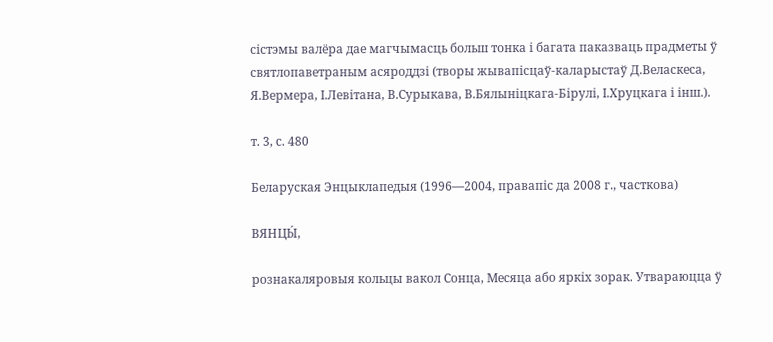сістэмы валёра дае магчымасць больш тонка і багата паказваць прадметы ў святлопаветраным асяроддзі (творы жывапісцаў-каларыстаў Д.Веласкеса, Я.Вермера, І.Левітана, В.Сурыкава, В.Бялыніцкага-Бірулі, І.Хруцкага і інш.).

т. 3, с. 480

Беларуская Энцыклапедыя (1996—2004, правапіс да 2008 г., часткова)

ВЯНЦЫ́,

рознакаляровыя кольцы вакол Сонца, Месяца або яркіх зорак. Утвараюцца ў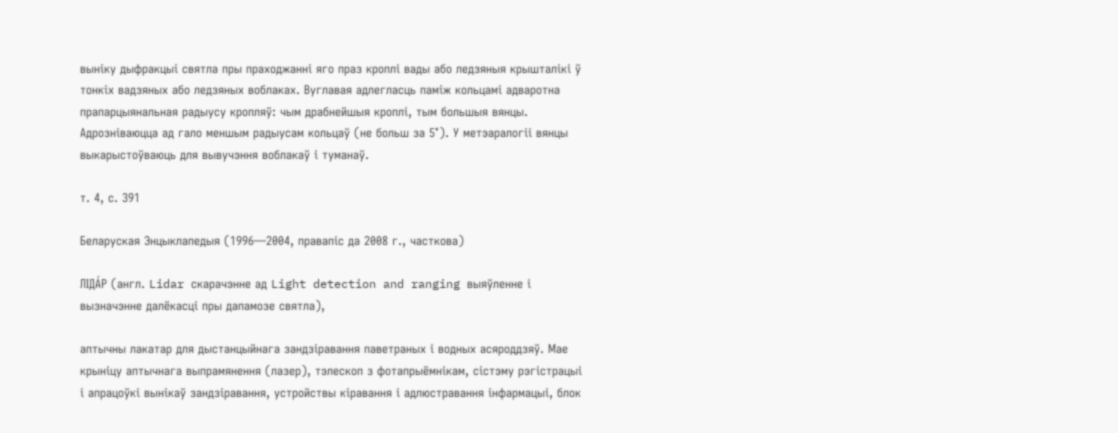выніку дыфракцыі святла пры праходжанні яго праз кроплі вады або ледзяныя крышталікі ў тонкіх вадзяных або ледзяных воблаках. Вуглавая адлегласць паміж кольцамі адваротна прапарцыянальная радыусу кропляў: чым драбнейшыя кроплі, тым большыя вянцы. Адрозніваюцца ад гало меншым радыусам кольцаў (не больш за 5°). У метэаралогіі вянцы выкарыстоўваюць для вывучэння воблакаў і туманаў.

т. 4, с. 391

Беларуская Энцыклапедыя (1996—2004, правапіс да 2008 г., часткова)

ЛІДА́Р (англ. Lidar скарачэнне ад Light detection and ranging выяўленне і вызначэнне далёкасці пры дапамозе святла),

аптычны лакатар для дыстанцыйнага зандзіравання паветраных і водных асяроддзяў. Мае крыніцу аптычнага выпрамянення (лазер), тэлескоп з фотапрыёмнікам, сістэму рэгістрацыі і апрацоўкі вынікаў зандзіравання, устройствы кіравання і адлюстравання інфармацыі, блок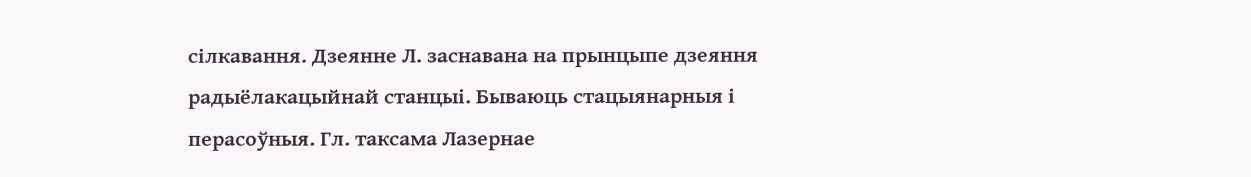сілкавання. Дзеянне Л. заснавана на прынцыпе дзеяння радыёлакацыйнай станцыі. Бываюць стацыянарныя і перасоўныя. Гл. таксама Лазернае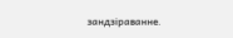зандзіраванне.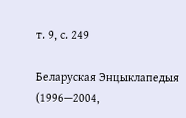т. 9, с. 249

Беларуская Энцыклапедыя (1996—2004,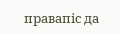правапіс да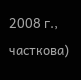2008 г., часткова)